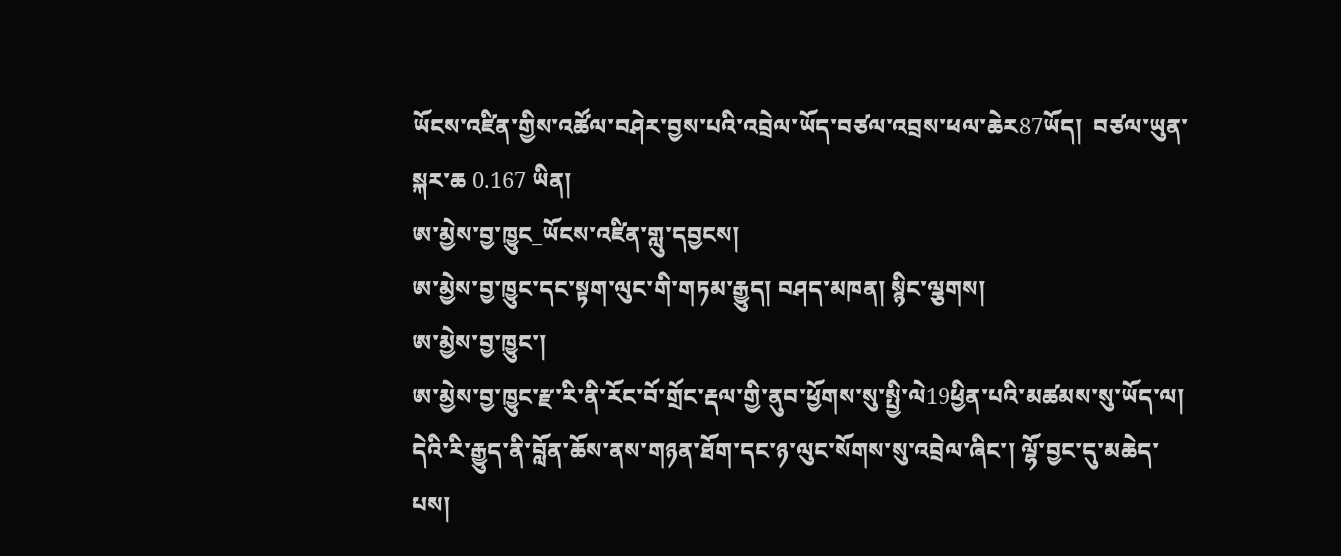ཡོངས་འཛིན་གྱིས་འཚོལ་བཤེར་བྱས་པའི་འབྲེལ་ཡོད་བཙལ་འབྲས་ཕལ་ཆེར87ཡོད།  བཙལ་ཡུན་སྐར་ཆ 0.167 ཡིན།
ཨ་མྱེས་བྱ་ཁྱུང_ཡོངས་འཛིན་གླུ་དབྱངས།
ཨ་མྱེས་བྱ་ཁྱུང་དང་སྟག་ལུང་གི་གཏམ་རྒྱུད། བཤད་མཁན། སྙིང་ལྕགས།
ཨ་མྱེས་བྱ་ཁྱུང་།
ཨ་མྱེས་བྱ་ཁྱུང་རྫ་རི་ནི་རོང་བོ་གྲོང་རྡལ་གྱི་ནུབ་ཕྱོགས་སུ་སྤྱི་ལེ19ཕྱིན་པའི་མཚམས་སུ་ཡོད་ལ། དེའི་རི་རྒྱུད་ནི་བློན་ཆོས་ནས་གཉན་ཐོག་དང་ཉ་ལུང་སོགས་སུ་འབྲེལ་ཞིང་། ལྷོ་བྱང་དུ་མཆེད་པས།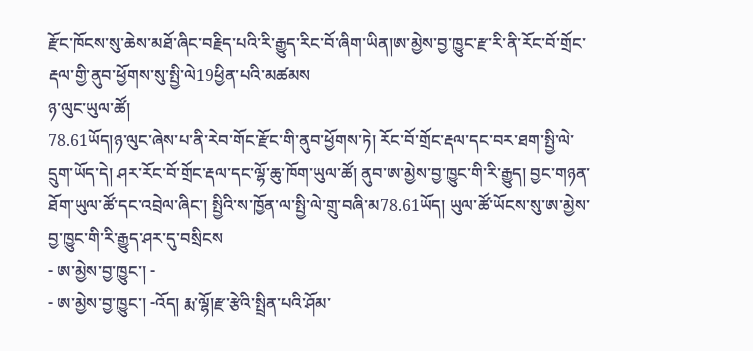རྫོང་ཁོངས་སུ་ཆེས་མཐོ་ཞིང་བརྗིད་པའི་རི་རྒྱུད་རིང་བོ་ཞིག་ཡིན།ཨ་མྱེས་བྱ་ཁྱུང་རྫ་རི་ནི་རོང་བོ་གྲོང་རྡལ་གྱི་ནུབ་ཕྱོགས་སུ་སྤྱི་ལེ19ཕྱིན་པའི་མཚམས
ཉ་ལུང་ཡུལ་ཚོ།
78.61ཡོད།ཉ་ལུང་ཞེས་པ་ནི་རེབ་གོང་རྫོང་གི་ནུབ་ཕྱོགས་ཏེ། རོང་བོ་གྲོང་རྡལ་དང་བར་ཐག་སྤྱི་ལེ་དྲུག་ཡོད་དེ། ཤར་རོང་བོ་གྲོང་རྡལ་དང་ལྷོ་ཆུ་ཁོག་ཡུལ་ཚོ། ནུབ་ཨ་མྱེས་བྱ་ཁྱུང་གི་རི་རྒྱུད། བྱང་གཉན་ཐོག་ཡུལ་ཚོ་དང་འབྲེལ་ཞིང་། སྤྱིའི་ས་ཁྱོན་ལ་སྤྱི་ལེ་གྲུ་བཞི་མ78.61ཡོད། ཡུལ་ཚོ་ཡོངས་སུ་ཨ་མྱེས་བྱ་ཁྱུང་གི་རི་རྒྱུད་ཤར་དུ་བསྲིངས
- ཨ་མྱེས་བྱ་ཁྱུང་། -
- ཨ་མྱེས་བྱ་ཁྱུང་། -འོད། རྨ་ལྷོ།རྫ་རྩེའི་སྤྲིན་པའི་ཤོམ་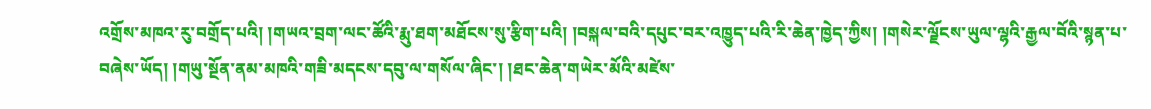འགྲོས་མཁའ་རུ་བགྲོད་པའི། །གཡའ་བྲག་ལང་ཚོའི་རྨུ་ཐག་མཐོངས་སུ་རྩིག་པའི། །བསྐལ་བའི་དཔུང་བར་འཁྱུད་པའི་རི་ཆེན་ཁྱེད་ཀྱིས། །གསེར་ལྗོངས་ཡུལ་ལྷའི་རྒྱལ་བོའི་སྙན་པ་བཞེས་ཡོད། །གཡུ་སྔོན་ནམ་མཁའི་གཟི་མདངས་དབུ་ལ་གསོལ་ཞིང་། །ཐང་ཆེན་གཡེར་མོའི་མཛེས་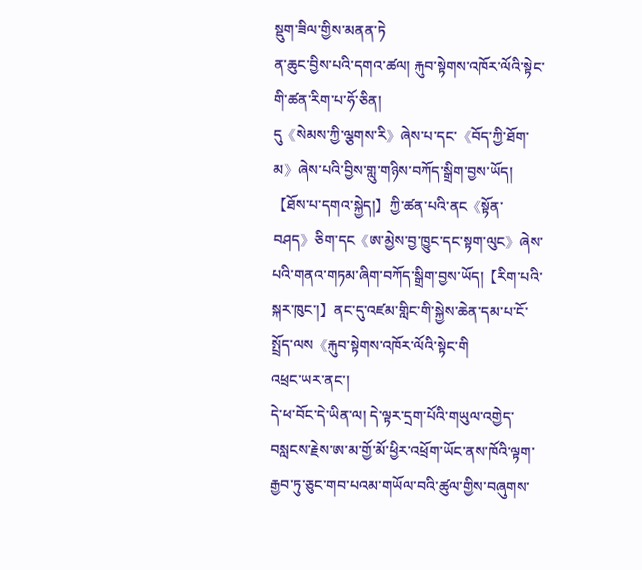སྡུག་ཟིལ་གྱིས་མནན་ཏེ
ན་ཆུང་བྱིས་པའི་དགའ་ཚལ། རྐུབ་སྟེགས་འཁོར་ལོའི་སྟེང་གི་ཚན་རིག་པ་ཧོ་ཅིན།
དུ《སེམས་ཀྱི་ལྕགས་རི》ཞེས་པ་དང་《བོད་ཀྱི་ཐོག་མ》ཞེས་པའི་བྱིས་གླུ་གཉིས་བཀོད་སྒྲིག་བྱས་ཡོད།【ཐོས་པ་དགའ་སྐྱེད།】ཀྱི་ཚན་པའི་ནང《སྟོན་བཤད》ཅིག་དང《ཨ་མྱེས་བྱ་ཁྱུང་དང་སྟག་ལུང》ཞེས་པའི་གནའ་གཏམ་ཞིག་བཀོད་སྒྲིག་བྱས་ཡོད།【རིག་པའི་སྐར་ཁུང་།】ནང་དུ་འཛམ་གླིང་གི་སྐྱེས་ཆེན་དམ་པ་ངོ་སྤྲོད་ལས《རྐུབ་སྟེགས་འཁོར་ལོའི་སྟེང་གི
འཕྲང་ཡར་ནང་།
དེ་ཕ་བོང་དེ་ཡིན་ལ། དེ་ལྟར་དྲག་པོའི་གཡུལ་འགྱེད་བསླངས་རྗེས་ཨ་མ་གྱོ་མོ་ཕྱིར་འཕྲོག་ཡོང་ནས་ཁོའི་ལྟག་རྒྱབ་ཏུ་ཅུང་གབ་པའམ་གཡོལ་བའི་ཚུལ་གྱིས་བཞུགས་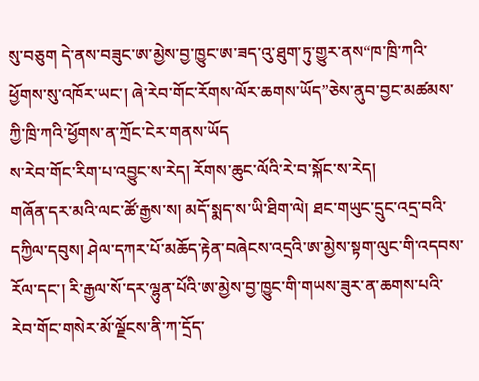སུ་བཅུག དེ་ནས་བཟུང་ཨ་མྱེས་བྱ་ཁྱུང་ཨ་ཟད་འུ་ཐུག་ཏུ་གྱུར་ནས“ཁ་ཁྲི་ཀའི་ཕྱོགས་སུ་འཁོར་ཡང་། ཞེ་རེབ་གོང་རོགས་ལོར་ཆགས་ཡོད”ཅེས་ནུབ་བྱང་མཚམས་ཀྱི་ཁྲི་ཀའི་ཕྱོགས་ན་ཀྲོང་ངེར་གནས་ཡོད
ས་རེབ་གོང་རིག་པ་འབྱུང་ས་རེད། རོགས་ཆུང་ལོའི་རེ་བ་སྐོང་ས་རེད།
གཞོན་དར་མའི་ལང་ཚོ་རྒྱས་ས། མདོ་སྨད་ས་ཡི་ཐིག་ལེ། ཐང་གཡུང་དྲུང་འདྲ་བའི་དཀྱིལ་དབུས། ཤེལ་དཀར་པོ་མཆོད་རྟེན་བཞེངས་འདྲའི་ཨ་མྱེས་སྟག་ལུང་གི་འདབས་རོལ་དང་། རི་རྒྱལ་སོ་དར་ལྷུན་པོའི་ཨ་མྱེས་བྱ་ཁྱུང་གི་གཡས་ཟུར་ན་ཆགས་པའི་རེབ་གོང་གསེར་མོ་ལྗོངས་ནི་ཀ་དྲོད་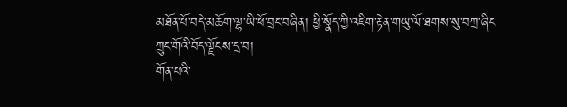མཐོན་པོ་བདེ་མཆོག་ལྷ་ཡི་ཕོ་བྲང་བཞིན། ཕྱི་སྣོད་ཀྱི་འཇིག་རྟེན་གཡུ་ལོ་ཐགས་སུ་བཀྲ་ཞིང
ཀྲུང་གོའི་བོད་ལྗོངས་དྲ་བ།
གོན་པའི་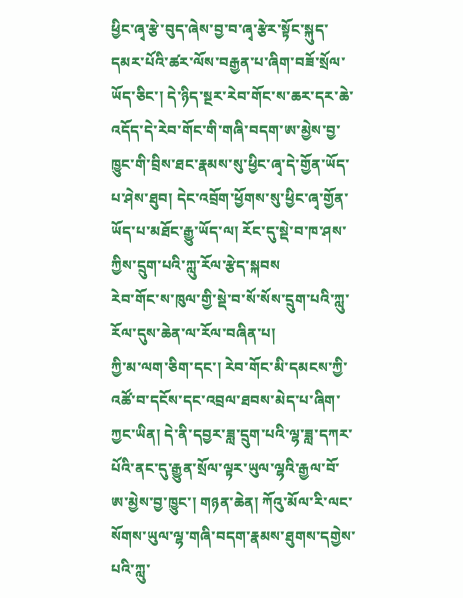ཕྱིང་ཞྭ་རྩེ་བུད་ཞེས་བྱ་བ་ཞྭ་རྩེར་སྟོང་སྐུད་དམར་པོའི་ཚར་ལོས་བརྒྱན་པ་ཞིག་བཟོ་སྲོལ་ཡོད་ཅིང་། དེ་ཉིད་སྔར་རེབ་གོང་ས་ཆར་དར་ཆེ་འདོད་དེ་རེབ་གོང་གི་གཞི་བདག་ཨ་མྱེས་བྱ་ཁྱུང་གི་བྲིས་ཐང་རྣམས་སུ་ཕྱིང་ཞྭ་དེ་གྱོན་ཡོད་པ་ཤེས་ཐུབ། དེང་འབྲོག་ཕྱོགས་སུ་ཕྱིང་ཞྭ་གྱོན་ཡོད་པ་མཐོང་རྒྱུ་ཡོད་ལ། རོང་དུ་སྡེ་བ་ཁ་ཤས་ཀྱིས་དྲུག་པའི་ཀླུ་རོལ་རྩེད་སྐབས
རེབ་གོང་ས་ཁུལ་གྱི་སྡེ་བ་སོ་སོས་དྲུག་པའི་ཀླུ་རོལ་དུས་ཆེན་ལ་རོལ་བཞིན་པ།
ཀྱི་མ་ལག་ཅིག་དང་། རེབ་གོང་མི་དམངས་ཀྱི་འཚོ་བ་དངོས་དང་འབྲལ་ཐབས་མེད་པ་ཞིག་ཀྱང་ཡིན། དེ་ནི་དབྱར་ཟླ་དྲུག་པའི་ལྷ་ཟླ་དཀར་པོའི་ནང་དུ་རྒྱུན་སྲོལ་ལྟར་ཡུལ་ལྷའི་རྒྱལ་བོ་ཨ་མྱེས་བྱ་ཁྱུང་། གཉན་ཆེན། ཀོའུ་མོལ་རི་ལང་སོགས་ཡུལ་ལྷ་གཞི་བདག་རྣམས་ཐུགས་དགྱེས་པའི་ཀླུ་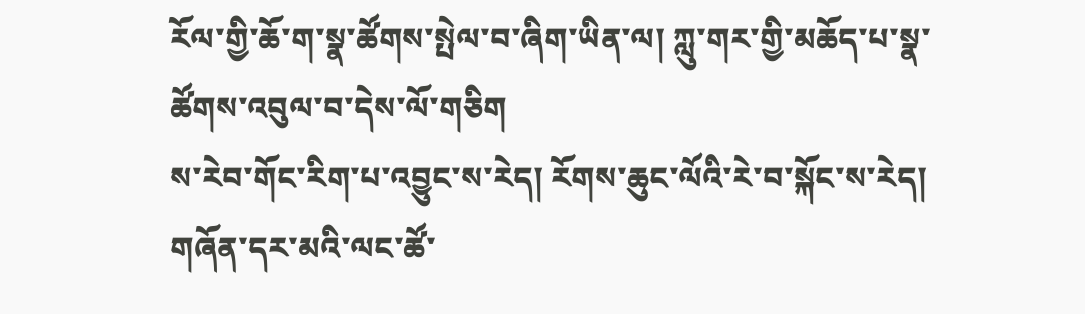རོལ་གྱི་ཆོ་ག་སྣ་ཚོགས་སྤེལ་བ་ཞིག་ཡིན་ལ། ཀླུ་གར་གྱི་མཆོད་པ་སྣ་ཚོགས་འབུལ་བ་དེས་ལོ་གཅིག
ས་རེབ་གོང་རིག་པ་འབྱུང་ས་རེད། རོགས་ཆུང་ལོའི་རེ་བ་སྐོང་ས་རེད།
གཞོན་དར་མའི་ལང་ཚོ་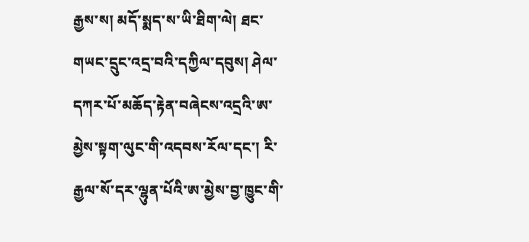རྒྱས་ས། མདོ་སྨད་ས་ཡི་ཐིག་ལེ། ཐང་གཡང་དྲུང་འདྲ་བའི་དཀྱིལ་དབུས། ཤེལ་དཀར་པོ་མཆོད་རྟེན་བཞེངས་འདྲའི་ཨ་མྱེས་སྟག་ལུང་གི་འདབས་རོལ་དང་། རི་རྒྱལ་སོ་དར་ལྷུན་པོའི་ཨ་མྱེས་བྱ་ཁྱུང་གི་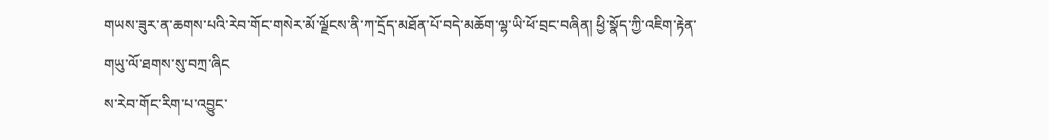གཡས་ཟུར་ན་ཆགས་པའི་རེབ་གོང་གསེར་མོ་ལྗོངས་ནི་ཀ་དྲོད་མཐོན་པོ་བདེ་མཆོག་ལྷ་ཡི་ཕོ་བྲང་བཞིན། ཕྱི་སྣོད་ཀྱི་འཇིག་རྟེན་གཡུ་ལོ་ཐགས་སུ་བཀྲ་ཞིང
ས་རེབ་གོང་རིག་པ་འབྱུང་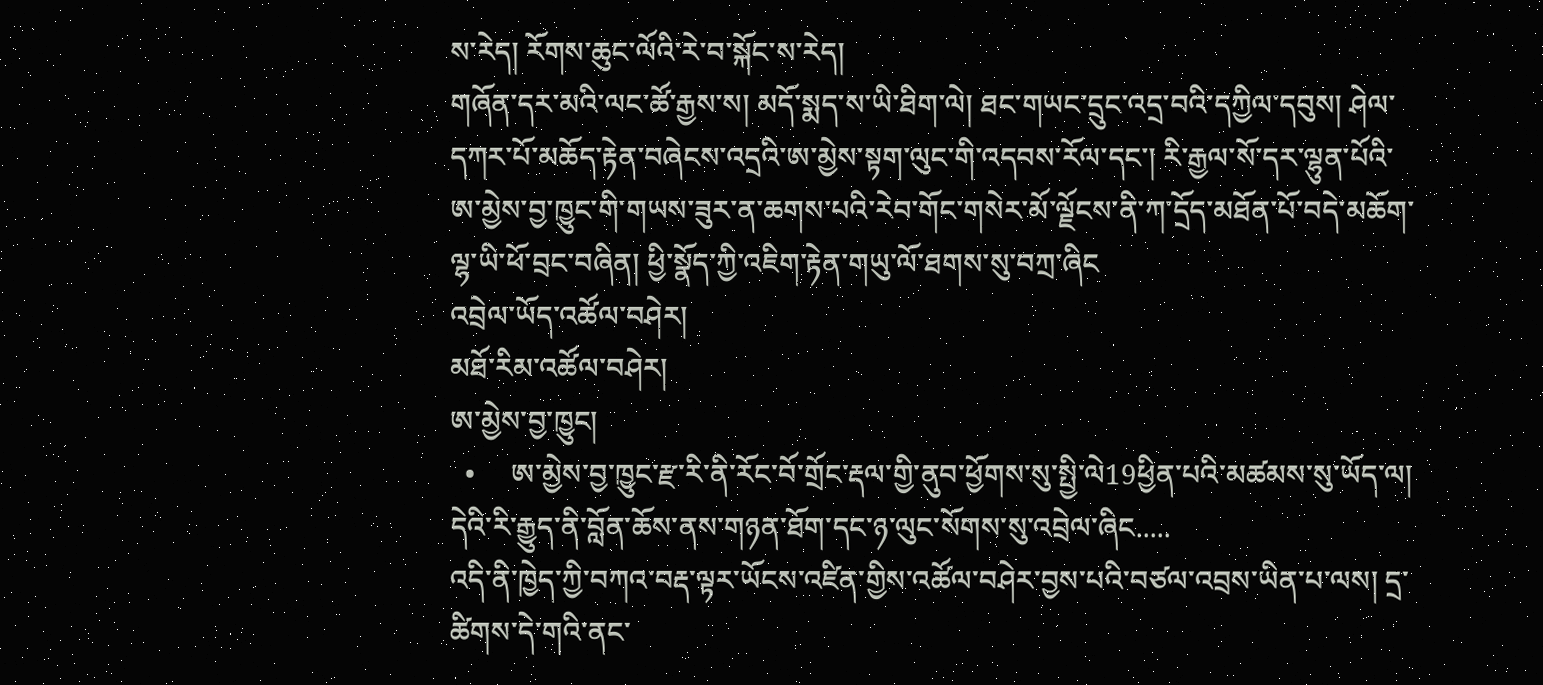ས་རེད། རོགས་ཆུང་ལོའི་རེ་བ་སྐོང་ས་རེད།
གཞོན་དར་མའི་ལང་ཚོ་རྒྱས་ས། མདོ་སྨད་ས་ཡི་ཐིག་ལེ། ཐང་གཡང་དྲུང་འདྲ་བའི་དཀྱིལ་དབུས། ཤེལ་དཀར་པོ་མཆོད་རྟེན་བཞེངས་འདྲའི་ཨ་མྱེས་སྟག་ལུང་གི་འདབས་རོལ་དང་། རི་རྒྱལ་སོ་དར་ལྷུན་པོའི་ཨ་མྱེས་བྱ་ཁྱུང་གི་གཡས་ཟུར་ན་ཆགས་པའི་རེབ་གོང་གསེར་མོ་ལྗོངས་ནི་ཀ་དྲོད་མཐོན་པོ་བདེ་མཆོག་ལྷ་ཡི་ཕོ་བྲང་བཞིན། ཕྱི་སྣོད་ཀྱི་འཇིག་རྟེན་གཡུ་ལོ་ཐགས་སུ་བཀྲ་ཞིང
འབྲེལ་ཡོད་འཚོལ་བཤེར།
མཐོ་རིམ་འཚོལ་བཤེར།
ཨ་མྱེས་བྱ་ཁྱུང།
  •     ཨ་མྱེས་བྱ་ཁྱུང་རྫ་རི་ནི་རོང་བོ་གྲོང་རྡལ་གྱི་ནུབ་ཕྱོགས་སུ་སྤྱི་ལེ19ཕྱིན་པའི་མཚམས་སུ་ཡོད་ལ། དེའི་རི་རྒྱུད་ནི་བློན་ཆོས་ནས་གཉན་ཐོག་དང་ཉ་ལུང་སོགས་སུ་འབྲེལ་ཞིང.....
འདི་ནི་ཁྱེད་ཀྱི་བཀའ་བརྡ་ལྟར་ཡོངས་འཛིན་གྱིས་འཚོལ་བཤེར་བྱས་པའི་བཙལ་འབྲས་ཡིན་པ་ལས། དྲ་ཚིགས་དེ་གའི་ནང་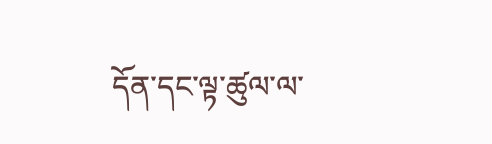དོན་དང་ལྟ་ཚུལ་ལ་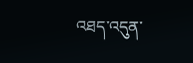འཐད་འདུན་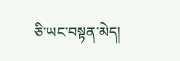ཅི་ཡང་བསྟན་མེད།